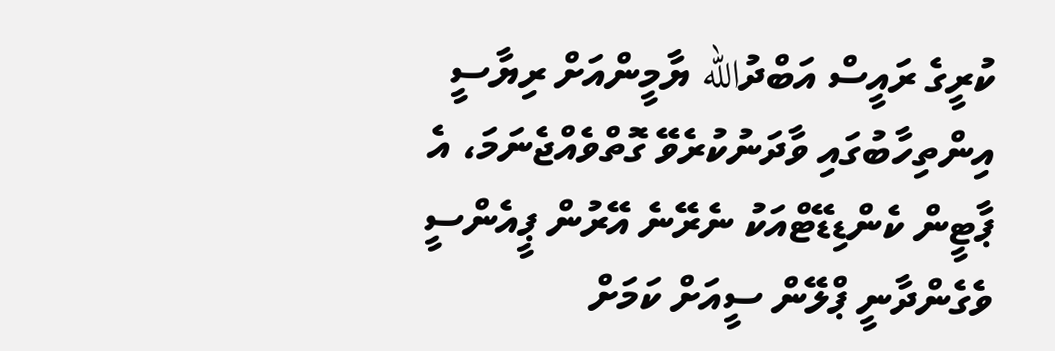ކުރީގެ ރައީސް އަބްދުالله ޔާމީންއަށް ރިޔާސީ އިންތިހާބުގައި ވާދަނުކުރެވޭ ގޮތްވެއްޖެނަމަ، އެ ޕާޓީން ކެންޑިޑޭޓްއަކު ނެރޭނެ އޭރުން ޕީއެންސީ ވެގެންދާނީ ޕްލޭން ސީއަށް ކަމަށް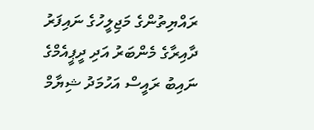ރައްޔިތުންގެ މަޖިލީހުގެ ނައިފަރު ދާއިރާގެ މެންބަރު އަދި ދީޕީއެމްގެ ނައިބު ރައީސް އަހުމަދު ޝިޔާމް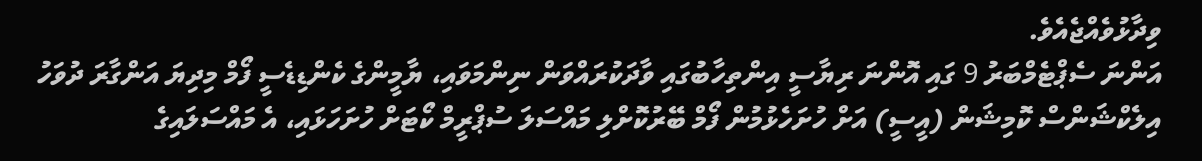ވިދާޅުވެއްޖެއެވެ.
އަންނަ ސެޕްޓެމްބަރު 9 ގައި އޮންނަ ރިޔާސީ އިންތިހާބުގައި ވާދަކުރައްވަން ނިންމަވައި، ޔާމީންގެ ކެންޑިޑެސީ ފޯމް މިދިޔަ އަންގާރަ ދުވަހު އިލެކްޝަންސް ކޮމިޝަން (އީސީ) އަށް ހުށަހެޅުމުން ފޯމް ބޭރުކޮށްލި މައްސަލަ ސުޕްރީމް ކޯޓަށް ހުށަހަޅައި، އެ މައްސަލައިގެ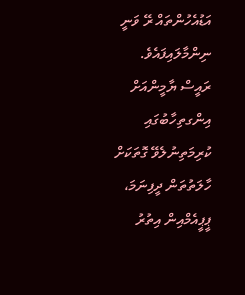އަޑުއެހުންތައް ރޭ ވަނީ ނިންމާލައިފައެވެ.
ރައީސް ޔާމީންއަށް އިންގތިހާބުގައި ކުރިމަތިނުލެވޭ ގޮތަކަށް ހާލަތުތަން ދީފިނަމަ، ޕީޕީއެމްއިން އިތުރު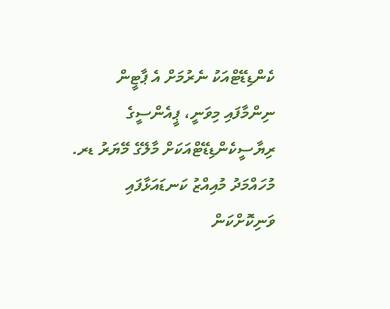ކެންޑިޑޭޓްއަކު ނެރުމަށް އެ ޕާޓީން ނިންމާފައި މިވަނީ، ޕީއެންސީގެ ރިޔާސީކެންޑިޑޭޓްއަކަށް މާލޭގެ މޭޔަރު ޑރ. މުހައްމަދު މުއިއްޒު ކަނޑައަޅާފައި ވަނިކޮށްކަން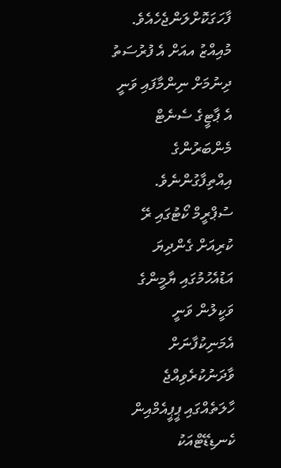ފާހަގަކޮށްލަންޖެހެއެވެ. މުއިއްޒު އއަށް އެ ފުރުސަތު ދިނުމަށް ނިންމާފައި ވަނީ އެ ޕާޓީގެ ސެނެޓް މެންބަރުންގެ އިއްތިފާގުންނެވެ.
ސުޕްރީމް ކޯޓުގައި ރޭ ކުރިއަށް ގެންދިޔަ އަޑުއެހުމުގައި ޔާމީންގެ ވަކީލުން ވަނީ އެމަނިކުފާނަށް ވާދަނުކުރެވިއްޖެ ހާލަތެއްގައި ޕީޕީއެމްއިން ކެނޑިޑޭޓްއަކު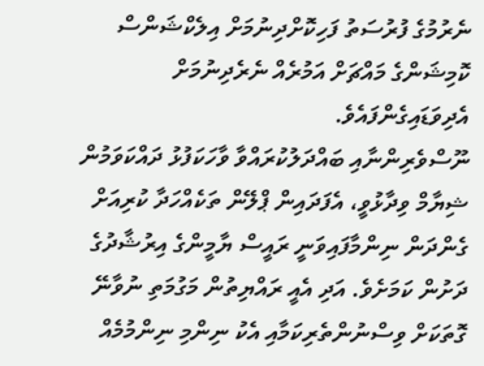ނެރުމުގެ ފުރުސަތު ފަހިކޮށްދިނުމަށް އިލެކްޝަންސް ކޮމިޝަންގެ މައްޗަށް އަމުރެއް ނެރެދިނުމަށް އެދިވަޑައިގެންފައެވެ.
ނޫސްވެރިންނާއި ބައްދަލުކުރައްވާ ވާހަކަފުޅު ދައްކަވަމުން ޝިޔާމް ވިދާޅުވީ، އެފަދައިން ޕްލޭން ތަކެއްހަދާ ކުރިއަށް ގެންދަން ނިންމާފައިވަނީ ރައީސް ޔާމީންގެ އިރުޝާދުގެ ދަށުން ކަމަށެވެ. އަދި އެއީ ރައްޔިތުން މަގުމަތި ނުވާނޭ ގޮތަކަށް ވިސްނުންތެރިކަމާއި އެކު ނިންމި ނިންމުމެއް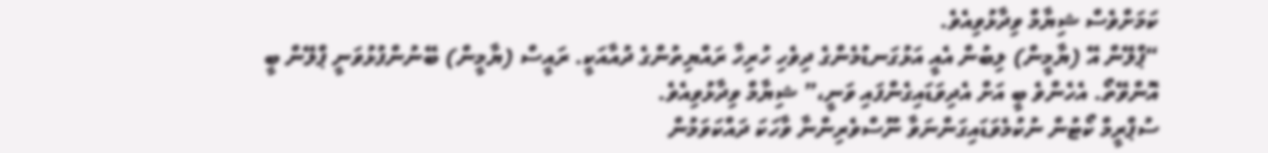ކަމަށްވެސް ޝިޔާމް ވިދާޅުވިއެވެ.
“ޕްލޭން އޭ (ޔާމީން) ލިބުން އެއީ އަޅުގަނޑުމެންގެ ދިވެހި ހުރިހާ ރައްޔިތުންގެ ދުއާއަކީ. ރައީސް (ޔާމީން) ބޭނުންފުޅުވަނީ ޕްލޭން ބީ އޮންވޭތޯ. އެހެންވެ ބީ އަށް އެދިވަޑައިގެންފައި ވަނީ،” ޝިޔާމް ވިދާޅުވިއެވެ.
ސުޕްރީމް ކޯޓުން ނުކުމެވަޑައިގަންނަވާ ނޫސްވެރިންނާ ވާހަކަ ދައްކަވަމުން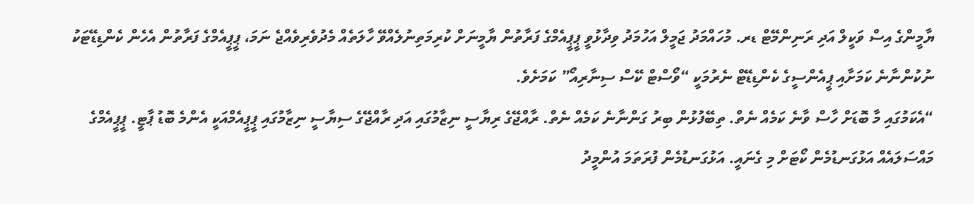ޔާމީންގެ އިސް ވަކީލް އަދި ރަނިންމޭޓް ޑރ. މުހައްމަދު ޖަމީލް އަހުމަދު ވިދާޅުވީ ޕީޕީއެމްގެ ފަރާތުން ޔާމީނަށް ކުރިމަތިނުލެއްވޭ ހާލަތެއް މެދުވެރިވެއްޖެ ނަމަ، ޕީޕީއެމްގެ ފަރާތުން އެހެން ކެންޑިޑޭޓަކު ނުކުންނާނެ ކަމަށާއި ޕީއެންސީގެ ކެންޑިޑޭޓް ނެރުމަކީ “ވޯސްޓް ކޭސް ސިނާރިއޯ” ކަމަށެވެ.
“އެކަމުގައި މާ ބޮޑަށް ހާސް ވާނެ ކަމެއް ނެތް. ތިބޭފުޅުން ބިރު ގަންނާނެ ކަމެއް ނެތް. ރާއްޖޭގެ ރިޔާސީ ނިޒާމުގައި އަދި ރާއްޖޭގެ ސިޔާސީ ނިޒާމުގައި ޕީޕީއެމްއަކީ އެންމެ ބޮޑު ޕާޓީ. ޕީޕީއެމްގެ މައްސަލައެއް އަޅުގަނޑުމެން ކޯޓަށް މި ގެނައީ. އަޅުގަނޑުމެން ފުރަތަމަ އުންމީދު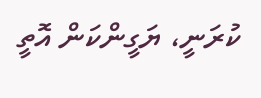ކުރަނީ، ޔަގީންކަން އޮތީ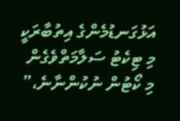އަޅުގަނޑުމެންގެ އިތުބާރަކީ މި ޓިކެޓު ސަލާމަތްވެގެން މި ކޯޓުން ނުކުންނާނެ،”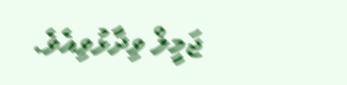ޖަމީލް ވިދާޅުވިއެވެ.